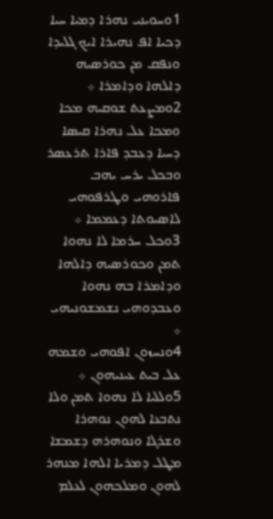1ܘܚܘܝܢܝ ܢܗܪܐ ܕܡܝܐ ܚܝܐ ܕܟܝܐ ܐܦ ܢܗܝܪܐ ܐܝܟ ܓܠܝܕܐ ܘܢܦܩ ܡܢ ܟܘܪܤܝܗ ܕܐܠܗܐ ܘܕܐܡܪܐ ܀
2ܘܡܨܥܬ ܫܘܩܝܗ ܡܟܐ ܘܡܟܐ ܥܠ ܢܗܪܐ ܩܝܤܐ ܕܚܝܐ ܕܥܒܕ ܦܐܪܐ ܬܪܥܤܪ ܘܒܟܠ ܝܪܚ ܝܗܒ ܦܐܪܘܗܝ ܘܛܪܦܘܗܝ ܠܐܤܝܘܬܐ ܕܥܡܡܐ ܀
3ܘܟܠ ܚܪܡܐ ܠܐ ܢܗܘܐ ܬܡܢ ܘܟܘܪܤܝܗ ܕܐܠܗܐ ܘܕܐܡܪܐ ܒܗ ܢܗܘܐ ܘܥܒܕܘܗܝ ܢܫܡܫܘܢܝܗܝ ܀
4ܘܢܚܙܘܢ ܐܦܘܗܝ ܘܫܡܗ ܥܠ ܒܝܬ ܥܝܢܝܗܘܢ ܀
5ܘܠܠܝܐ ܠܐ ܢܗܘܐ ܬܡܢ ܘܠܐ ܢܬܒܥܐ ܠܗܘܢ ܢܘܗܪܐ ܘܫܪܓܐ ܘܢܘܗܪܗ ܕܫܡܫܐ ܡܛܠ ܕܡܪܝܐ ܐܠܗܐ ܡܢܗܪ ܠܗܘܢ ܘܡܠܟܗܘܢ ܠܥܠܡ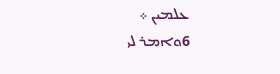ܥܠܡܝܢ ܀
6ܘܐܡܪ ܠܝ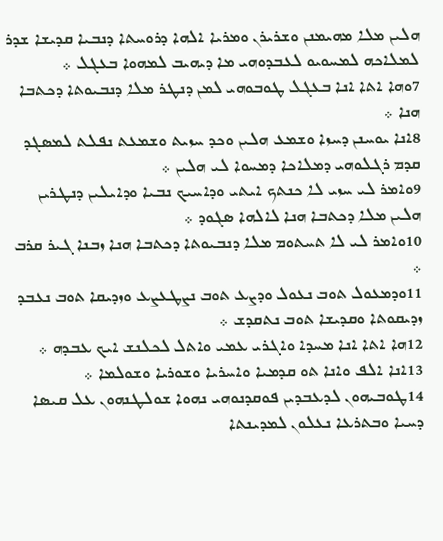ܗܠܝܢ ܡܠܐ ܡܗܝܡܢܢ ܘܫܪܝܪܢ ܘܡܪܝܐ ܐܠܗܐ ܕܪܘܚܬܐ ܕܢܒܝܐ ܩܕܝܫܐ ܫܕܪ ܠܡܠܐܟܗ ܠܡܚܘܝܘ ܠܥܒܕܘܗܝ ܡܐ ܕܝܗܝܒ ܠܡܗܘܐ ܒܥܓܠ ܀
7ܘܗܐ ܐܬܐ ܐܢܐ ܒܥܓܠ ܛܘܒܘܗܝ ܠܡܢ ܕܢܛܪ ܡܠܐ ܕܢܒܝܘܬܐ ܕܟܬܒܐ ܗܢܐ ܀
8ܐܢܐ ܝܘܚܢܢ ܕܚܙܐ ܘܫܡܥ ܗܠܝܢ ܘܟܕ ܚܙܝܬ ܘܫܡܥܬ ܢܦܠܬ ܠܡܤܓܕ ܩܕܡ ܪܓܠܘܗܝ ܕܡܠܐܟܐ ܕܡܚܘܐ ܠܝ ܗܠܝܢ ܀
9ܘܐܡܪ ܠܝ ܚܙܝ ܠܐ ܟܢܬܟ ܐܝܬܝ ܘܕܐܚܝܟ ܢܒܝܐ ܘܕܐܝܠܝܢ ܕܢܛܪܝܢ ܗܠܝܢ ܡܠܐ ܕܟܬܒܐ ܗܢܐ ܠܐܠܗܐ ܤܓܘܕ ܀
10ܘܐܡܪ ܠܝ ܠܐ ܬܚܬܘܡ ܡܠܐ ܕܢܒܝܘܬܐ ܕܟܬܒܐ ܗܢܐ ܙܒܢܐ ܓܝܪ ܩܪܒ ܀
11ܘܕܡܥܘܠ ܬܘܒ ܢܥܘܠ ܘܕܨܥ ܬܘܒ ܢܨܛܥܨܥ ܘܙܕܝܩܐ ܬܘܒ ܢܥܒܕ ܙܕܝܩܘܬܐ ܘܩܕܝܫܐ ܬܘܒ ܢܬܩܕܫ ܀
12ܗܐ ܐܬܐ ܐܢܐ ܡܚܕܐ ܘܐܓܪܝ ܥܡܝ ܘܐܬܠ ܠܟܠܢܫ ܐܝܟ ܥܒܕܗ ܀
13ܐܢܐ ܐܠܦ ܘܐܢܐ ܬܘ ܩܕܡܝܐ ܘܐܚܪܝܐ ܘܫܘܪܝܐ ܘܫܘܠܡܐ ܀
14ܛܘܒܝܗܘܢ ܠܕܥܒܕܝܢ ܦܘܩܕܢܘܗܝ ܢܗܘܐ ܫܘܠܛܢܗܘܢ ܥܠ ܩܝܤܐ ܕܚܝܐ ܘܒܬܪܥܐ ܢܥܠܘܢ ܠܡܕܝܢܬܐ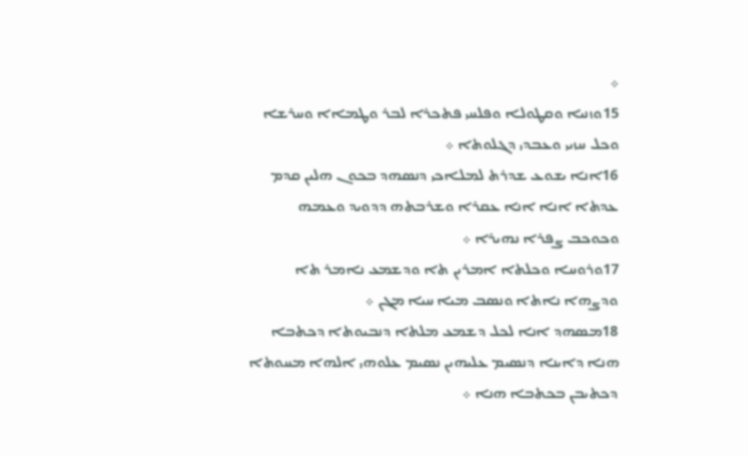܀
15ܘܙܢܝܐ ܘܩܛܘܠܐ ܘܦܠܚܝ ܦܬܟܪܐ ܠܒܪ ܘܛܡܐܐ ܘܚܪܫܐ ܘܟܠ ܚܙܝܝ ܘܥܒܕܝ ܕܓܠܘܬܐ ܀
16ܐܢܐ ܝܫܘܥ ܫܕܪܬ ܠܡܠܐܟܝ ܕܢܤܗܕ ܒܟܘܢ ܗܠܝܢ ܩܕܡ ܥܕܬܐ ܐܢܐ ܐܢܐ ܥܩܪܐ ܘܫܪܒܬܗ ܕܕܘܝܕ ܘܥܡܗ ܘܟܘܟܒ ܨܦܪܐ ܢܗܝܪܐ ܀
17ܘܪܘܚܐ ܘܟܠܬܐ ܐܡܪܝܢ ܬܐ ܘܕܫܡܥ ܢܐܡܪ ܬܐ ܘܕܨܗܐ ܢܐܬܐ ܘܢܤܒ ܡܝܐ ܚܝܐ ܡܓܢ ܀
18ܡܤܗܕ ܐܢܐ ܠܟܠ ܕܫܡܥ ܡܠܬܐ ܕܢܒܝܘܬܐ ܕܟܬܒܐ ܗܢܐ ܕܐܝܢܐ ܕܢܤܝܡ ܥܠܝܗܝܢ ܢܤܝܡ ܥܠܘܗܝ ܐܠܗܐ ܡܚܘܬܐ ܕܟܬܝܒܢ ܒܟܬܒܐ ܗܢܐ ܀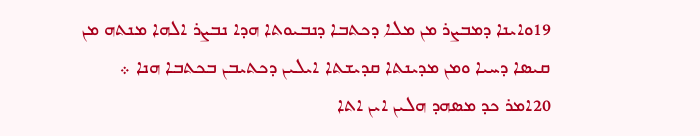19ܘܐܝܢܐ ܕܡܒܨܪ ܡܢ ܡܠܐ ܕܟܬܒܐ ܕܢܒܝܘܬܐ ܗܕܐ ܢܒܨܪ ܐܠܗܐ ܡܢܬܗ ܡܢ ܩܝܤܐ ܕܚܝܐ ܘܡܢ ܡܕܝܢܬܐ ܩܕܝܫܬܐ ܐܝܠܝܢ ܕܟܬܝܒܢ ܒܟܬܒܐ ܗܢܐ ܀
20ܐܡܪ ܟܕ ܡܤܗܕ ܗܠܝܢ ܐܝܢ ܐܬܐ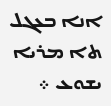ܐܢܐ ܒܥܓܠ ܬܐ ܡܪܝܐ ܝܫܘܥ ܀